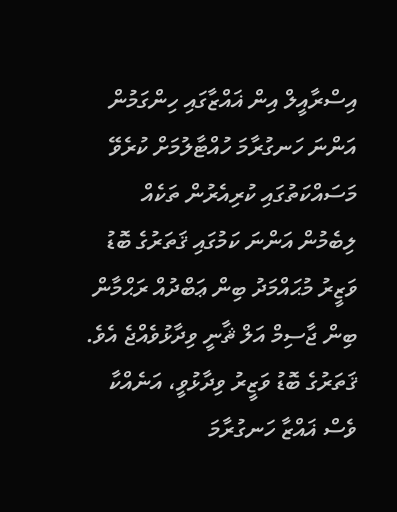އިސްރާއީލް އިން ޣައްޒާގައި ހިންގަމުން އަންނަ ހަނގުރާމަ ހުއްޓާލުމަށް ކުރެވޭ މަސައްކަތުގައި ކުރިއެރުން ތަކެއް ލިބެމުން އަންނަ ކަމުގައި ޤަތަރުގެ ބޮޑު ވަޒީރު މުޙައްމަދު ބިން ޢަބްދުއް ރަޙްމާން ބިން ޖާސިމް އަލް ޘާނީ ވިދާޅުވެއްޖެ އެވެ.
ޤަތަރުގެ ބޮޑު ވަޒީރު ވިދާޅުވީ، އަނެއްކާ ވެސް ޣައްޒާ ހަނގުރާމަ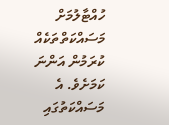ހުއްޓާލުމަށް މަސައްކަތްތަކެއް ކުރަމުން އަންނަ ކަމަށެވެ. އެ މަސައްކަތުގައި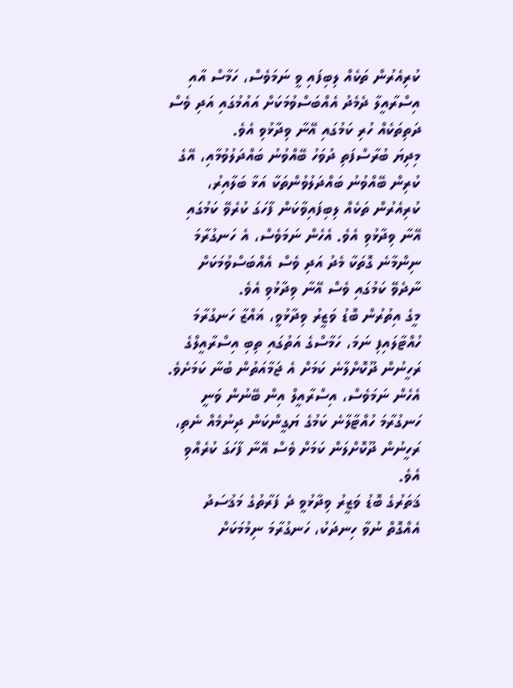ކުރިއެރުން ތަކެއް ލިބިފައި ވީ ނަމަވެސް، ހަމާސް އާއި އިސްރާއީލާ ދެމެދު އެއްބަސްވުމަކަށް އައުމުގައި އަދި ވެސް ދަތިތަކެއް ހުރި ކަމުގައި އޭނާ ވިދާޅުވި އެވެ.
މިދިޔަ ބުރާސްފަތި ދުވަހު ބޭއްވުނު ބައްދަލުވުމާއި، އޭގެ ކުރިން ބޭއްވުނު ބައްދަލުވުންތަކާ އަޅާ ބަލާއިރު، ކުރިއެރުން ތަކެއް ލިބިފައިވާކަން ފާހަގަ ކުރެވޭ ކަމުގައި އޭނާ ވިދާޅުވި އެވެ. އެހެން ނަމަވެސް، އެ ހަނގުރާމަ ނިންމާނެ ގޮތަކާ މެދު އަދި ވެސް އެއްބަސްވުމަކަށް ނާދެވޭ ކަމުގައި ވެސް އޭނާ ވިދާޅުވި އެވެ.
މީގެ އިތުރުން ބޮޑު ވަޒީރު ވިދާޅުވީ، ޣައްޒާ ހަނގުރާމަ ހުއްޓާލައިފި ނަމަ، ހަމާސްގެ އަތުގައި ތިބި އިސްރާއީލްގެ ރަހީނުން ދޫކޮށްލާނެ ކަމަށް އެ ޖަމާއަތުން ބުނާ ކަމަށެވެ.
އެހެން ނަމަވެސް، އިސްރާއީލް އިން ބޭނުން ވަނީ ހަނގުރާމަ ހުއްޓާލާނެ ކަމުގެ ޔަގީންކަން ދިނުމެއް ނެތި، ރަހީނުން ދޫކޮށްލަން ކަމަށް ވެސް އޭނާ ފާހަގަ ކުރެއްވި އެވެ.
ޤަތަރުގެ ބޮޑު ވަޒީރު ވިދާޅުވީ ދެ ފަރާތުގެ މަޤުސަދު އެއްގޮތް ނުވާ ހިނދަކު، ހަނގުރާމަ ނިމުމަކަށް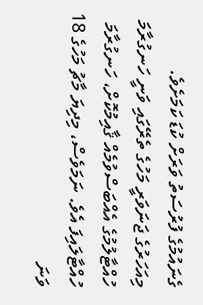ގެނައުމުގެ ފުރުސަތު ވަރަށް ކުޑަ ކަމަށެވެ.
މިއަހަރުގެ ޖަނަވަރީ މަހުގެ ތެރޭގައި ވަނީ ހަނގުރާމަ ހުއްޓާލުމުގެ އެއްބަސްވުމެއް ޤާއިމުކޮށް، ހަނގުރާމަ ހުއްޓާލައިފަ އެވެ. ނަމަވެސް، މިދިޔަ މާޗު މަހުގެ 18 ވަނަ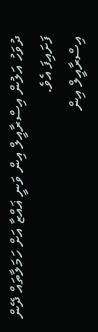ދުވަހު އަލުން އިސްރާއީލް އިން ވަނީ ޣައްޒާ އަށް ހަމަލާތައް ދޭން ފަށައިފަ އެވެ.
އިސްރާއީލް އިން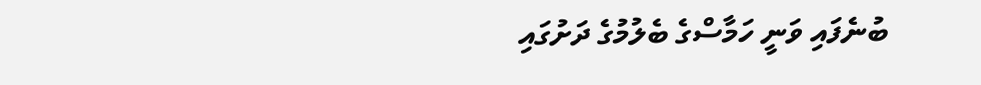ބުނެފައި ވަނީ ހަމާސްގެ ބެލުމުގެ ދަށުގައި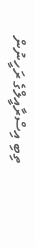ތިބި އިސްރާއީލްގެ ރަހީނުން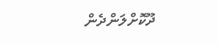ދޫކޮށްލަންދެން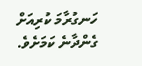ހަނގުރާމަ ކުރިއަށް ގެންދާނެ ކަމަށެވެ.